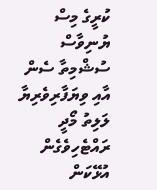ކުރީގެ މިސް ޔުނިވާސް ސުޝްމިތާ ސެން އާއި ވިޔަފާރިވެރިޔާ ލަލިތު މޯދީ ރައްޓެހިވެގެން އުޅޭކަން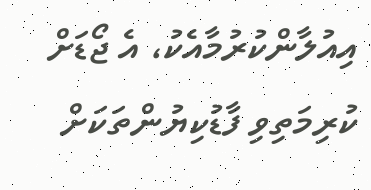އިއުލާންކުރުމާއެކު، އެ ޖޯޑަށް ކުރިމަތިވި ފާޑުކިޔުންތަކަށް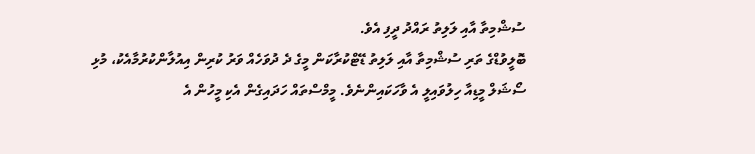ސުޝްމިތާ އާއި ލަލިތު ރައްދު ދީފި އެވެ.
ބޮލީވުޑްގެ ތަރި ސުޝްމިތާ އާއި ލަލިތު ޑޭޓްކުރާކަން މީގެ ދެ ދުވަހެއް ވަރު ކުރިން އިއުލާންކުރުމާއެކު، މުޅި ސޯޝަލް މީޑިއާ ހިލުވައިލީ އެ ވާހަކައިންނެވެ. މީމްސްތައް ހަދައިގެން އެކި މީހުން އެ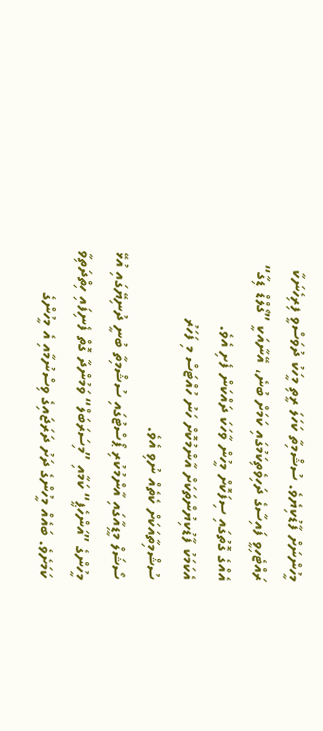މީހުންނަށް ފާޑުކިޔެވެ. ސުޝްމިތާ ކަހަލަ ރީތި މީހަކު ދުވަސްވީ ފިރިހެނަކާ ރައްޓެހިވީ ފައިސާގެ ދަހިވެތިކަމުގައި ކަމަށް ބުނެ، އޭނާއަކީ ”ގޯލްޑް ޑިގާ“ އެއްގެ ގޮތުގައި ސިފަކޮށް މީހުން ވާހަކަ ދައްކަން ފެށި އެވެ.
އެކަމަކު ފާޑުކިޔުންތަކަށް އާންމުކޮށް ހަނު ހުއްޓަސް މި ފަހަރު ސުޝްމިތާއަކަށް ކެތެއް ނުވި އެވެ.
ސޯޝަލް މީޑިއާގައި އާންމުކުރި ޕޯސްޓުގައި ސުޝްމިތާ ބުނީ ދުނިޔޭގައި އުޅޭ މީހުންގެ ”އަންހެޕީ“ ކަމާއި ”މިސަރަބަލް“ ވަމުންދާ ގޮތް ފެނިފައި ހިތްދަތިވާ ކަމަށެވެ. ބައެއް މީހުންގެ ދަށު ދަރަޖައިގެ ވިސްނުމާއި އެ މީހުންގެ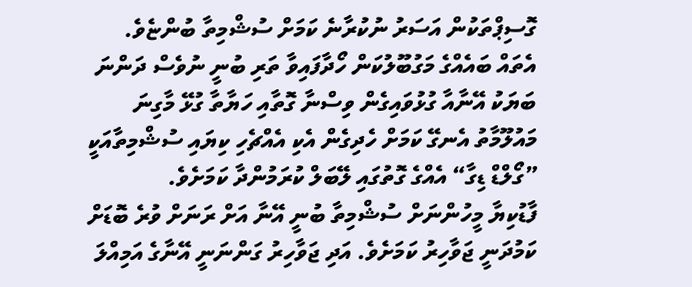ގޮސިޕްތަކުން އަސަރު ނުކުރާނެ ކަމަށް ސުޝްމިތާ ބުންޏެވެ.
އެތައް ބައެއްގެ މަގުބޫލުކަން ހޯދާފައިވާ ތަރި ބުނީ ނުވެސް ދަންނަ ބަޔަކު އޭނާއާ ގުޅުވައިގެން ވިސްނާ ގޮތާއި ހަޔާތާ ގުޅޭ މާގިނަ މައުލޫމާތު އެނގޭ ކަމަށް ހެދިގެން އެކި އެއްޗެހި ކިޔައި ސުޝްމިތާއަކީ ”ގޯލްޑް ޑިގާ“ އެއްގެ ގޮތުގައި ލޭބަލް ކުރަމުންދާ ކަމަށެވެ.
ފާޑުކިޔާ މީހުންނަށް ސުޝްމިތާ ބުނީ އޭނާ އަށް ރަނަށް ވުރެ ބޮޑަށް ކަމުދަނީ ޖަވާހިރު ކަމަށެވެ. އަދި ޖަވާހިރު ގަންނަނީ އޭނާގެ އަމިއްލަ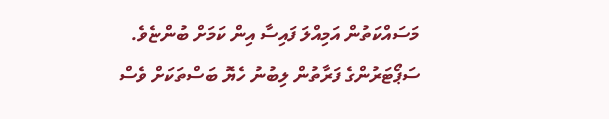މަސައްކަތުން އަމިއްލަ ފައިސާ އިން ކަމަށް ބުންޏެވެ.
ސަޕޯޓަރުންގެ ފަރާތުން ލިބުނު ހެޔޮ ބަސްތަކަށް ވެސް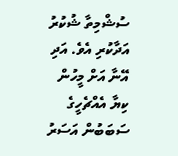ސުޝްމިތާ ޝުކުރު އަދާކުރި އެވެ. އަދި އޭނާ އަށް މީހުން ކިޔާ އެއްޗެހީގެ ސަބަބުން އަސަރު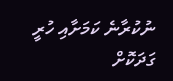ނުކުރާނެ ކަމަށާއި ހުރީ ގަދަކޮށް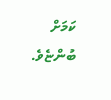ކަމަށް ބުންޏެވެ.